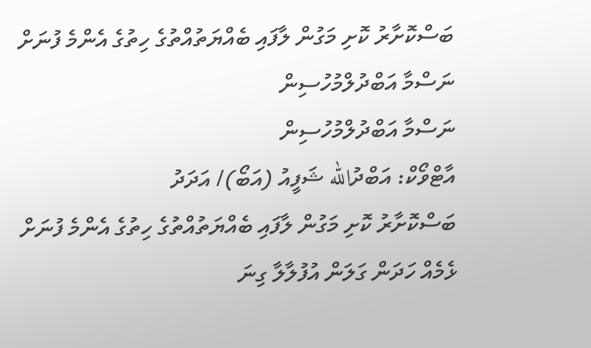ބަސްކޮށާރު ކޮށި މަގުން ލާފައި ބެއްޔަތުއްތުގެ ހިތުގެ އެންމެ ފުނަށް
ނަސްމާ އަބްދުލްމުހުސިން
ނަސްމާ އަބްދުލްމުހުސިން
އާޓްވޯކް: އަބްދުالله ޝަފީއު (އަބޯ)/ އަދަދު
ބަސްކޮށާރު ކޮށި މަގުން ލާފައި ބެއްޔަތުއްތުގެ ހިތުގެ އެންމެ ފުނަށް
ޅެމެއް ހަދަން ގަލަން އުފުލާލާ ގިނަ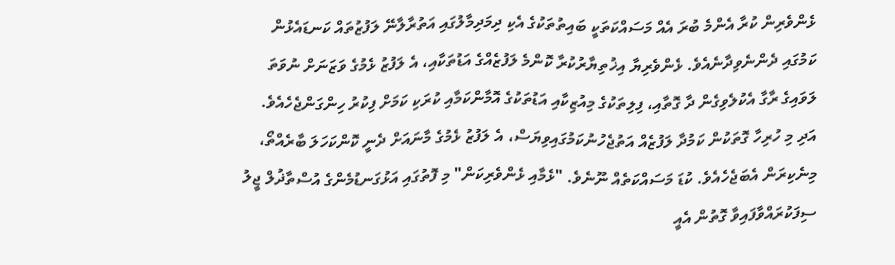ޅެންވެރިން ކުރާ އެންމެ ބުރަ އެއް މަސައްކަތަކީ ބައިތުތަކުގެ އެކި ދިމަދިމާލުގައި އަތުރާލާނޭ ލަފުޒުތައް ކަނޑައެޅުން ކަމުގައި ދެންނެވިދާނެއެވެ. ޅެންވެރިޔާ އިޚުތިޔާރުކުރާ ކޮންމެ ލަފުޒެއްގެ އަޑުތަކާއި، އެ ލަފުޒު ޅެމުގެ ވަޒަނަށް ނުވަތަ ލަވައިގެ ރާގާ އެކުލެވިގެން ދާ ގޮތާއި، ފިލިތަކުގެ މިއުޒިކާއި އަޑުތަކުގެ އޮމާންކަމާއި ކުރަކި ކަމަށް ފިކުރު ހިންގަންޖެހެއެވެ. އަދި މި ހުރިހާ ގޮތަކުން ކަމުދާ ލަފުޒެއް އަތުޖެހުނުކަމުގައިވިޔަސް، އެ ލަފުޒު ޅެމުގެ މާނައަށް ދެނީ ކޮންކަހަލަ ބާރެއްތޯ، މިނެކިރަން އެބަޖެހެއެވެ. ކުޑަ މަސައްކަތެއް ނޫނެވެ. "ޅެމާއި ޅެންވެރިކަން" މި ފޮތުގައި އަޅުގަނޑުމެންގެ އުސްތާޛުލް ޖީލު ސިފަކުރައްވާފައިވާ ގޮތުން އެއީ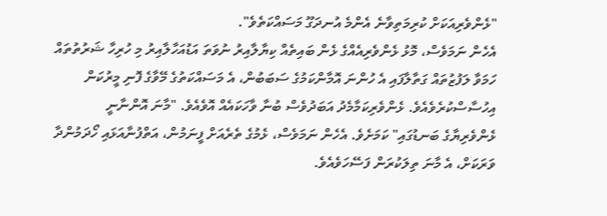"ޅެންވެރިއަކަށް ކުރިމަތިވާނެ އެންމެ އުނދަގޫ މަސައްކަތެވެ".
އެހެން ނަމަވެސް، މޮޅު ޅެންވެރިއެއްގެ ޅެން ބައިތެއް ކިޔާލާއިރު ނުވަތަ އަޑުއަހާލާއިރު މި ހުރިހާ ޝަރުތުތައް ހަމަވާ ލަފުޒުތައް ގަތާލާފައި އެ ހުންނަ އޮމާންކަމުގެ ސަބަބުން، އެ މަސައްކަތުގެ މޭވާގެ ފޮނި މީރުކަން އިހުސާސްކުރެވެއެވެ. ޅެންވެރިކަމާމެދު އަބަދުވެސް ބުނާ ވާހަކައެއް އޮވެއެވެ. "މާނަ އޮންނާނީ ޅެންވެރިޔާގެ ބަނޑުގައި" ކަމަށެވެ. އެހެން ނަމަވެސް، ޅެމުގެ ތެރެއަށް ފީނަމުން، އަތްފުނާއަޅައި ހޯދަމުންދާ ވަރަކަށް، އެ މާނަ ތިލަކުރަން ފަސޭހަވެއެވެ.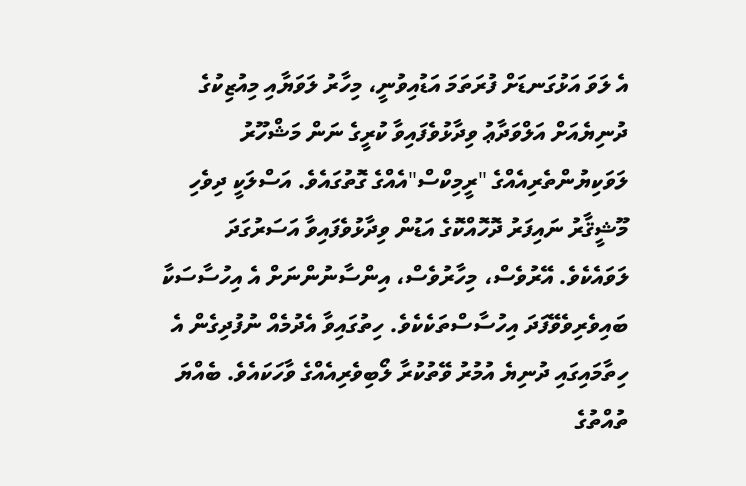އެ ލަވަ އަޅުގަނޑަށް ފުރަތަމަ އަޑުއިވުނީ، މިހާރު ލަވަޔާއި މިއުޒިކުގެ ދުނިޔެއަށް އަލްވަދާޢު ވިދާޅުވެފައިވާ ކުރީގެ ނަން މަޝްހޫރު ލަވަކިޔުންތެރިއެއްގެ "ރީމިކްސް"އެއްގެ ގޮތުގައެވެ. އަސްލަކީ ދިވެހި މޫޝީޤާރު ނައިފަރު ދޮހޮއްކޮގެ އަޑުން ވިދާޅުވެފައިވާ އަސަރުގަދަ ލަވައެކެވެ. އޭރުވެސް، މިހާރުވެސް، އިންސާނުންނަށް އެ އިހުސާސަކާ ބައިވެރިވެވޭފަދަ އިހުސާސްތަކެކެވެ. ހިތުގައިވާ އެދުމެއް ނުފުދިގެން އެ ހިތާމައިގައި ދުނިޔެ އުމުރު ވޭތުކުރާ ލޯބިވެރިއެއްގެ ވާހަކައެވެ. ބެއްޔަ ތުއްތުގެ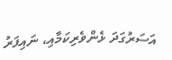އަސަރުގަދަ ޅެންވެރިކަމާއި، ނައިފަރު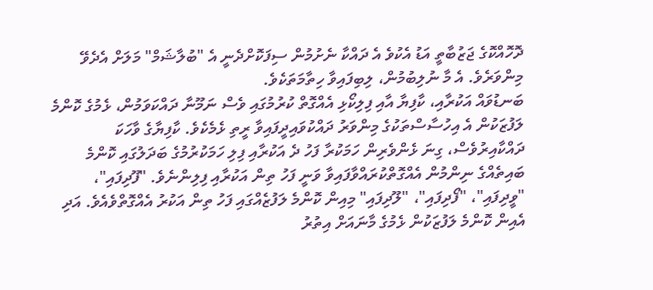ދޮހޮއްކޮގެ ޖަޒުބާތީ އަޑު އެކުވެ އެ ދައްކާ ނެށުމުން ސިފަކޮށްދެނީ އެ "ބުލާޝަމް" މަލަށް އެދެވޭ މިންވަރެވެ. އެ މާ ނުލިބުމުން، ލިބިފައިވާ ހިތާމަތަކެވެ.
ބަނޑުވައް އަކުރާއި، ކާފިޔާ އާއި ފިލިކޯޅި އެއްގޮތް ކުރުމުގައި ވެސް ނަމޫނާ ދައްކަވަމުން، ޅެމުގެ ކޮންމެ ލަފުޒަކުން އެ އިހުސާސްތަކުގެ މިންވަރު ދައްކުވައިދީފައިވާ ރީތި ޅެމެކެވެ. ކާފިޔާގެ ވާހަކަ ދައްކާއިރުވެސް، ގިނަ ޅެންވެރިން ހަމަކުރާ ފަހު ދެ އަކުރާއި ފިލި ހަމަކުރުމުގެ ބަދަލުގައި ކޮންމެ ބައިތެއްގެ ނިންމުން އެއްގޮތްކުރައްވާފައިވާ ވަނީ ފަހު ތިން އަކުރާއި ފިލިންނެވެ. "ފޫދިފައި"، "ވީދިފައި"، "ފޯދިފައި"، "ލޫދިފައި" މިއިން ކޮންމެ ލަފުޒެއްގައި ފަހު ތިން އަކުރު އެއްގޮތްވެއެވެ. އަދި އެއިން ކޮންމެ ލަފުޒަކުން ޅެމުގެ މާނައަށް އިތުރު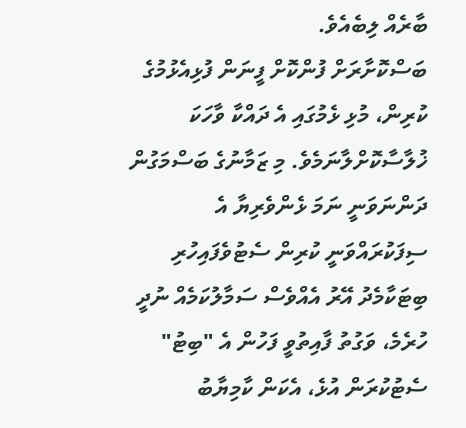ބާރެއް ލިބެއެވެ.
ބަސްކޮށާރަށް ފުންކޮށް ފީނަން ފުޅިއެޅުމުގެ ކުރިން، މުޅި ޅެމުގައި އެ ދައްކާ ވާހަކަ ޚުލާސާކޮށްލާނަމެވެ. މި ޒަމާނުގެ ބަސްމަގުން ދަންނަވަނީ ނަމަ ޅެންވެރިޔާ އެ ސިފަކުރައްވަނީ ކުރިން ސެޓުވެފައިހުރި ބިޓަކާމެދު އޭރު އެއްވެސް ސަމާލުކަމެއް ނުދީ ހުރެމެ، ވަގުތު ފާއިތުވީ ފަހުން އެ "ބިޓު" ސެޓުކުރަން އުޅެ، އެކަން ކާމިޔާބު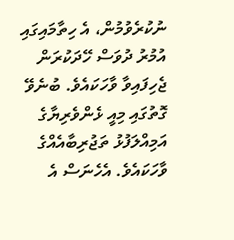ނުކުރެވުމުން، އެ ހިތާމައިގައި އުމުރު ދުވަސް ހޭދަކުރަން ޖެހިފައިވާ ވާހަކައެވެ. ބުނެވޭ ގޮތުގައި މިއީ ޅެންވެރިޔާގެ އަމިއްލަފުޅު ތަޖުރިބާއެއްގެ ވާހަކައެވެ. އެހެނަސް އެ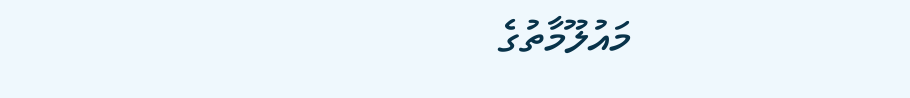މައުލޫމާތުގެ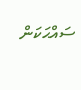ސައްޙަކަން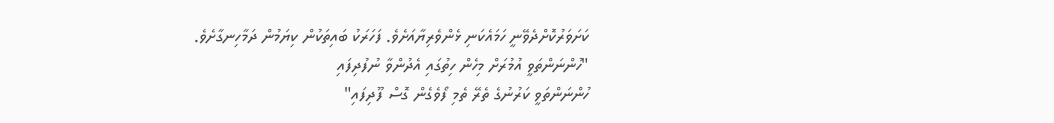ކަށަވަރުކޮށްދެވޭނީ ހަމައެކަނި ޅެންވެރިޔާއަށެވެ. ފަހަރަކު ބައިތަކުން ކިޔަމުން ދަމާހިނގާށެވެ.
"ހުންނަންތަވީ އުމުރަށް މިހެން ހިތުގައި އެދުންވާ ނުފުދިފައި
ހުންނަންތަވީ ކަރުނުގެ ތެރޭ ތެމި ފޯވެގެން ގޮސް ފޫދިފައި"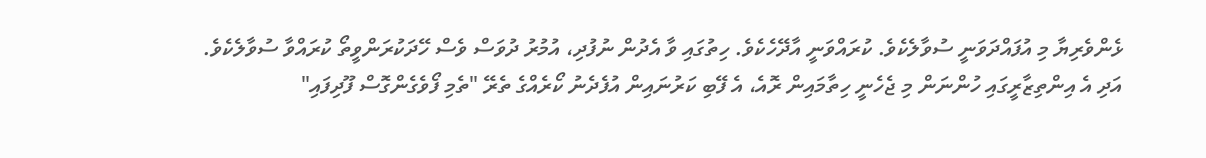ޅެންވެރިޔާ މި އުފައްދަވަނީ ސުވާލެކެވެ. ކުރައްވަނީ އާދޭހެކެވެ. ހިތުގައި ވާ އެދުން ނުފުދި، އުމުރު ދުވަސް ވެސް ހޭދަކުރަންވީތޯ ކުރައްވާ ސުވާލެކެވެ. އަދި އެ އިންތިޒާރީގައި ހުންނަން މި ޖެހެނީ ހިތާމައިން ރޮއެ، އެ ފޭބި ކަރުނައިން އުފެދެނު ކޯރެއްގެ ތެރޭ "ތެމި ފޯވެގެންގޮސް ފޫދިފައި"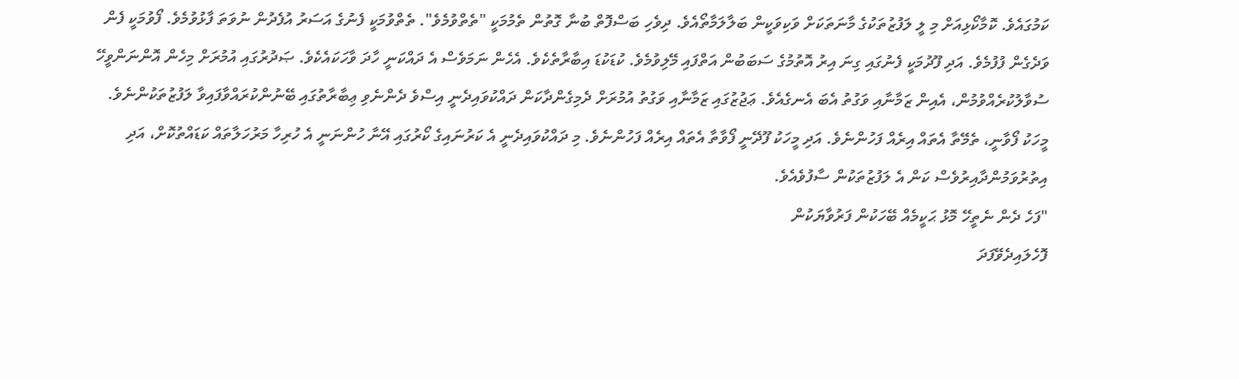ކަމުގައެވެ. ކޮމާކޯޅިއަށް މި ލީ ލަފުޒުތަކުގެ މާނަތަކަށް ވަކިވަކީން ބަލާލަމާތޯއެވެ. ދިވެހި ބަސްފޮތް ބުނާ ގޮތުން ތެމުމަކީ "ތެތްވުމެވެ". ތެތްވުމަކީ ފެނުގެ އަސަރު އުފެދުން ނުވަތަ ފާޅުވުމެވެ. ފޯވުމަކީ ފެން ވަދެގެން ފުފުމެވެ. އަދި ފޫދުމަކީ ފެނުގައި ގިނަ އިރު އޮތުމުގެ ސަބަބުން އަތްފައި މޭލިވުމެވެ. ކުޑަކުޑަ އިބާރާތެކެވެ. އެހެން ނަމަވެސް އެ ދައްކަނީ ހާދަ ވާހަކައެކެވެ. ޞަދުރުގައި އުމުރަށް މިހެން އޮންނަންވީހޭ ސުވާލުކުރެއްވުމުން، އެއިން ޒަމާނާއި ވަގުތު އެބަ އެނގެއެވެ. ޢަޖުޒުގައި ޒަމާނާއި ވަގުތު އުމުރަށް ދެމިގެންދާކަން ދައްކުވައިދެނީ އިސްވެ ދެންނެވި ޢިބާރާތުގައި ބޭނުންކުރައްވާފައިވާ ލަފުޒުތަކުންނެވެ. މީހަކު ފޯވާނީ، ތެމޭތާ އެތައް އިރެއް ފަހުންނެވެ. އަދި މީހަކު ފޫދޭނީ ފޯވާތާ އެތައް އިރެއް ފަހުންނެވެ. މި ދައްކުވައިދެނީ އެ ކަރުނައިގެ ކޯރުގައި އޭނާ ހުންނަނީ އެ ހުރިހާ މަރުހަލާތައް ކަޑައްތުކޮށް، އަދި އިތުރުވަމުންދާއިރުވެސް ކަން އެ ލަފުޒުތަކުން ސާފުވެއެވެ.
"ފަހެ ދެން ނެތީހޭ މޮޅު ޙަކީމެއް ބޭހަކުން ފަރުވާޔަކުން
ފޮހެލައިދެވޭފަދަ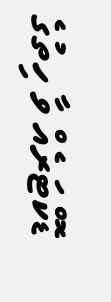ޑޮކްޓަރެއް ވާ ހިތުގެ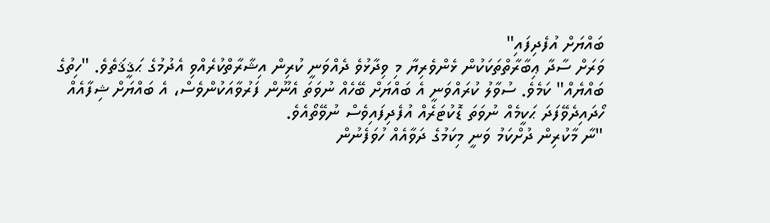ބައްޔަށް އުފެދިފައި"
ވަރަށް ސާދާ ޢިބާރާތްތަކަކުން ޅެންވެރިޔާ މި ވިދާޅުވެ ދެއްވަނީ ކުރިން އިޝާރާތްކުރެއްވި އެދުމުގެ ޙަޤީޤަތެވެ. "ހިތުގެ ބައްޔެއް" ކަމެވެ. ސުވާލު ކުރައްވަނީ އެ ބައްޔަށް ބޭހެއް ނުވަތަ އެނޫން ފަރުވާއަކުންވެސް، އެ ބައްޔަށް ޝިފާއެއް ހޯދައިދެވޭފަދަ ޙަކީމެއް ނުވަތަ ޑޮކުޓަރެއް އުފެދިފައިވެސް ނުވޭތޯއެވެ.
"ނާ މާކުރިން ދުށްކަމު ވަނީ މިކަމުގެ ދަވާއެއް ހުވަފެނުން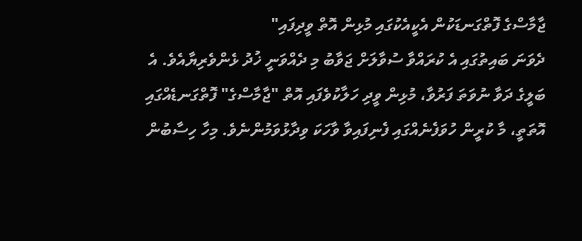ޖާމާސްގެ ފޮތްގަނޑަކުން އެކީއެކުގައި މުޅިން އޮތް ވީދިފައި"
ދެވަނަ ބައިތުގައި އެ ކުރައްވާ ސުވާލަށް ޖަވާބު މި ދެއްވަނީ ޚުދު ޅެންވެރިޔާއެވެ. އެ ބަލީގެ ދަވާ ނުވަތަ ފަރުވާ، މުޅިން ވީދި ހަލާކުވެފައި އޮތް "ޖާމާސްގެ" ފޮތްގަނޑެއްގައި އޮތަތީ، މާ ކުރީން ހުވަފެނެއްގައި ފެނިފައިވާ ވާހަކަ ވިދާޅުވަމުންނެވެ. މިހާ ހިސާބުން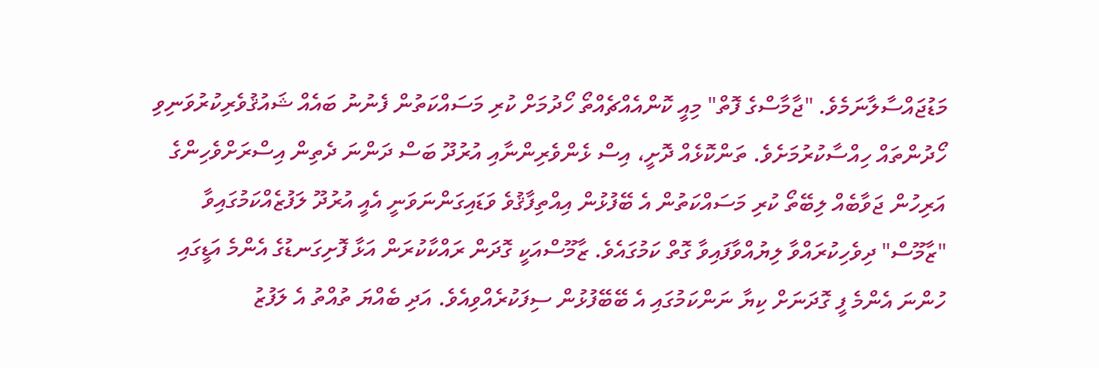މަޑުޖައްސާލާނަމެވެ. "ޖާމާސްގެ ފޮތް" މިއީ ކޮންއެއްޗެއްތޯ ހޯދުމަށް ކުރި މަސައްކަތުން ފެނުނު ބައެއް ޝައުޤުވެރިކުރުވަނިވި ހޯދުންތައް ހިއްސާކުރުމަށެވެ. ތަންކޮޅެއް ދޮށީ، އިސް ޅެންވެރިންނާއި އުރުދޫ ބަސް ދަންނަ ދެތިން އިސްރަށްވެހިންގެ އަރިހުން ޖަވާބެއް ލިބޭތޯ ކުރި މަސައްކަތުން އެ ބޭފުޅުން އިއްތިފާޤުވެ ވަޑައިގަންނަވަނީ އެއީ އުރުދޫ ލަފުޒެއްކަމުގައިވާ "ޒާމޫސް" ދިވެހިކުރައްވާ ލިޔުއްވާފައިވާ ގޮތް ކަމުގައެވެ. ޒާމޫސްއަކީ ގޮދަން ރައްކާކުރަން އަޅާ ފޮށިގަނޑުގެ އެންމެ އަޑީގައި ހުންނަ އެންމެ ފީ ގޮދަނަށް ކިޔާ ނަންކަމުގައި އެ ބޭބޭފުޅުން ސިފަކުރެއްވިއެވެ. އަދި ބެއްޔަ ތުއްތު އެ ލަފުޒު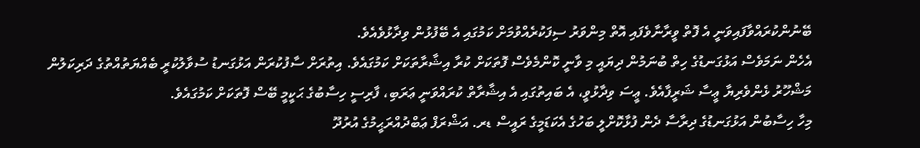ބޭނުންކުރައްވާފައިވަނީ އެ ފޮތް ވީރާނާވެފައި އޮތް މިންވަރު ސިފަކުރެއްވުމަށް ކަމުގައި އެ ބޭފުޅުން ވިދާޅުވެއެވެ.
އެހެން ނަމަވެސް އަޅުގަނޑުގެ ހިތް ބުނަމުން ދިޔައީ މި ވާނީ ކޮންމެވެސް ފޮތަކަށް ކުރާ އިޝާރާތަކަށް ކަމުގައެވެ. އިތުރަށް ސާފުކުރަން އަޅުގަނޑު ސުވާލުކުރީ ބެއްޔަތުއްތުގެ ދަރިކަލުން މަޝްހޫރު ޅެންވެރިޔާ ޢީސާ ޝަރީފާއެވެ. ޢީސަ ވިދާޅުވީ، އެ ބައިތުގައި އެ އިޝާރާތް ކުރައްވަނީ ޢަރަބި، ފާރިސީ ހިސާބުގެ ޙަކީމީ ބޭސް ފޮތަކަށް ކަމުގައެވެ.
މިހާ ހިސާބުން އަޅުގަނޑުގެ ދިރާސާ ދެން ފުޅާކޮށްލީ ބަހުގެ އެކަޑަމީގެ ރައީސް ޑރ. އަޝްރަފް ޢަބްދުއްރަޙީމުގެ އުރުދޫ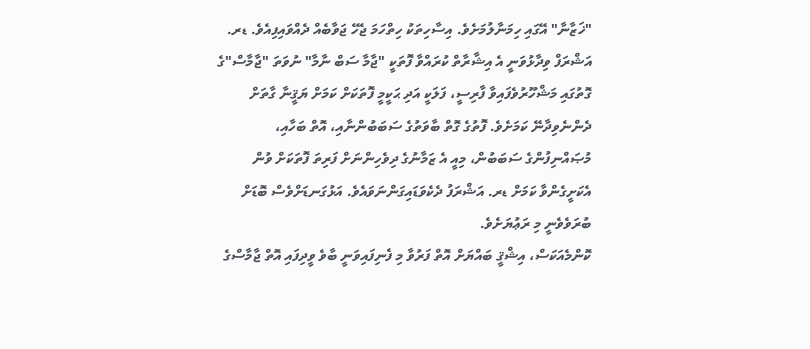"ޚަޒާނާ" އޭގައި ހިމަނާލުމަށެވެ. އިސާހިތަކު ހިތްހަމަ ޖެހޭ ޖަވާބެއް ދެއްވައިފިއެވެ. ޑރ. އަޝްރަފް ވިދާޅުވަނީ އެ އިޝާރާތް ކުރައްވާ ފޮތަކީ "ޖާމާ ސަބް ނާމާ" ނުވަތަ "ޖާމާސް"ގެ ގޮތުގައި މަޝްހޫރުވެފައިވާ ފާރިސީ، ފަލަކީ އަދި ޙަކީމީ ފޮތަކަށް ކަމަށް ޔަޤީނާ ގާތަށް ދެންނެވިދާނޭ ކަމަށެވެ. ފޮތުގެ ގޮތް ބާވަތުގެ ސަބަބުންނާއި، އޮތް ބަހާއި، މުޞައްނިފުންގެ ސަބަބުން، މިއީ އެ ޒަމާނުގެ ދިވެހިންނަށް ފަރިތަ ފޮތަކަށް ވުން އެކަށީގެންވާ ކަމަށް ޑރ. އަޝްރަފު ދެކެވަޑައިގަންނަވައެވެ. އަޅުގަނޑަށްވެސް ބޮޑަށް ބުރަވެވެނީ މި ރަޢުޔަށެވެ.
ކޮންމެއަކަސް، އިޝްޤީ ބައްޔަށް އޮތް ފަރުވާ މި ފެނިފައިވަނީ ބާވެ ވީދިފައި އޮތް ޖާމާސްގެ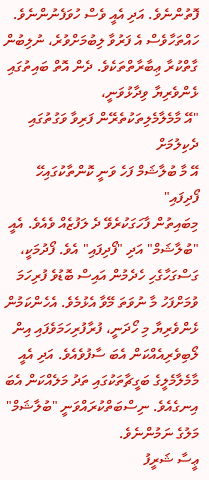ފޮތުންނެވެ. އަދި އެއީ ވެސް ހުވަފެނުންނެވެ. ހައްތަހާވެސް އެ ފަރުވާ ލިބުމަށްވުރެ، ނުލިބުން ގާތްކުރާ ޢިބާރާތްތަކެވެ. ދެން އޮތް ބައިތުގައި ޅެންވެރިޔާ ވިދާޅުވަނީ،
"އޭ މާމެލާމެލިތަކުތެރޭން ފަރިވާ ވަގުތުގައި ދެކިލުމަށް
އޭ މާ ބުލާޝަމް ފަހެ ވަނީ ކޮންތާކުގައިހޭ ފޯދިފައި"
މިބައިތުން ފާހަގަކުރެވޭ ދެ ލަފުޒެއް ވެއެވެ. އެއީ "ބުލާޝަމް" އަދި "ފޯދިފައި" އެވެ. ފޯދުމަކީ، ގަސްގަހާގެހި ހެދެމުން އައިސް ބޮޑުވެ ފުރިހަމަ ވުމަށްފަހު މާ ނުވަތަ މޭވާ އެޅުމެވެ. އެހެންކަމުން ޅެންވެރިޔާ މި ހޯދަނީ، ފުރާފުރިހަމަވެފައި އިން ލޯބިވެރިއެއްކަން އެބަ ސާފުވެއެވެ. އަދި އެއީ މާމެލާމެލީގެ ބަގީޗާތަކުގައި ތަދު މަލެއްކަން އެބަ އިނގެއެވެ. ނިސްބަތްކުރައްވަނީ "ބުލާޝަމް" މަލުގެ ނަމުންނެވެ.
ޢީސާ ޝަރީފު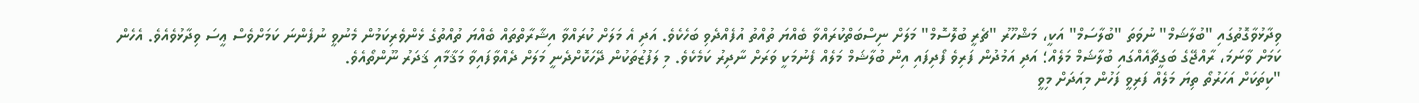ވިދާޅުވާގޮތުގައި "ބުލާޝަމް" ނުވަތަ "ބުލާސަމް" އަކީ، މަޝްހޫރު "ޗެރީ ބުލޮސޮމް" މަލަށް ނިސްބަތްކުރައްވާ ބެއްޔަ ތުއްތު އުފެއްދެވި ބަހެކެވެ. އަދި އެ މަލަށް ކުރައްވާ އިޝާރާތްތައް ބެއްޔަ ތުއްތުގެ ޅެންވެރިކަމުން މެނުވީ ނުފެންނަ ކަމަށްވެސް ޢީސަ ވިދާޅުވެއެވެ. އެހެން ކަމަށް ވާނަމަ، ރާއްޖޭގެ ބަގީޗާއެއްގައި ބުލާޝަމް މަލެއް؛ އަދި އަމުދުން ފަރިވެ ފޯދިފައި އިން ބުލާޝަމް މަލެއް ފެނުމަކީ ވަރަށް ނާދިރު ކަމެކެވެ. މި ލަފުޒުތަކުން ދޭހަކޮށްދެނީ މަލަށް ދެއްވާފައިވާ މަޤާމާއި ޤަދަރު ނޫންތޯއެވެ.
"ކިތަކަށް އަހަރުތޯ ތިޔަ މަލެއް ފަރިވީ ފަހުން މިއަދަށް މިވީ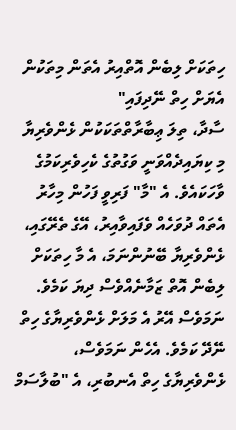ހިތަކަށް ލިބެން އޮތްއިރު އެތަން މިތަކުން އެޔަށް ހިތް ނޭދިފައި"
ސާދާ، ތިލަ ޢިބާރާތްތަކަކުން ޅެންވެރިޔާ މި ކިޔައިދެއްވަނީ ވަގުތުގެ ކެހިވެރިކަމުގެ ވާހަކައެވެ. އެ "މާ" ފަރިވީ ފަހުން މިހާރު އެތައް ދުވަހެއް ވެފައިވާއިރު، އޭގެ ތެރޭގައި، ޅެންވެރިޔާ ބޭނުންނަމަ، އެ މާ ހިތަކަށް ލިބެން އޮތް ޒަމާނެއްވެސް ދިޔަ ކަމެވެ. ނަމަވެސް އޭރު އެ މަލަށް ޅެންވެރިޔާގެ ހިތް ނޭދޭ ކަމެވެ. އެހެން ނަމަވެސް، ޅެންވެރިޔާގެ ހިތް އެނބުރި، އެ "ބުލާސަމް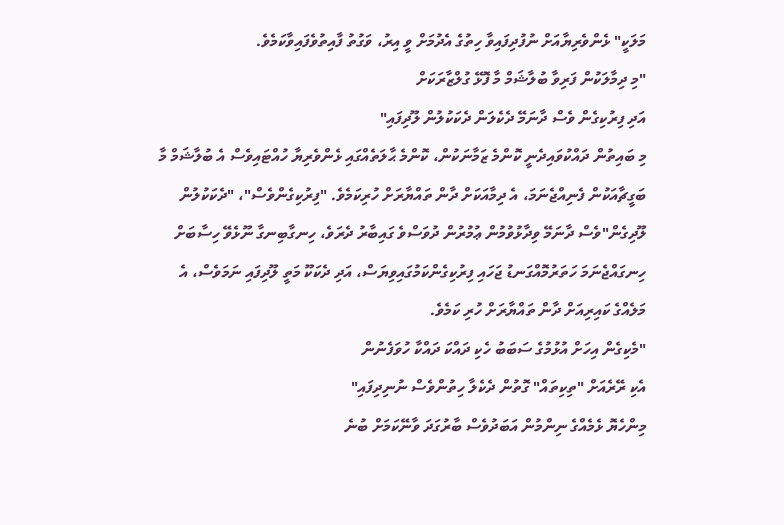މަލަކީ" ޅެންވެރިޔާއަށް ނުފުދިފައިވާ ހިތުގެ އެދުމަށް ވީ އިރު، ވަގުތު ފާއިތުވެފައިވާކަމެވެ.
"މި ދިމާލަކުން ފަރިވާ ބުލާޝަމް މާ ފޮޅޭ ގުލްޒާރަކަށް
އަދި ފިރުކިގެން ވެސް ދާނަމޭ ދެކެލަން ދެކަކުލުން ލޫދިފައި"
މި ބައިތުން ދައްކުވައިދެނީ ކޮންމެ ޒަމާނަކުން، ކޮންމެ ޙާލަތެއްގައި ޅެންވެރިޔާ ހުއްޓައިވެސް އެ ބުލާޝަމް މާ ބަގީޗާއަކުން ފެނިއްޖެނަމަ، އެ ދިމާއަކަށް ދާން ތައްޔާރަށް ހުރިކަމެވެ. "ފިރުކިގެންވެސް"، "ދެކަކުލުން ލޫދިގެން"ވެސް ދާނަމޭ ވިދާޅުވުމުން ޢުމުރުން ދުވަސްވެ ގައިބާރު ދެރަވެ، ހިނގާބިނގާ ނޫޅެވޭ ހިސާބަށް ހިނގައްޖެނަމަ ހަތަރުމޮއްގަނޑު ޖަހައި ފިރުކިގެންކަމުގައިވިޔަސް، އަދި ދެކަކޫ މަތީ ލޫދިފައި ނަމަވެސް، އެ މަލެއްގެ ކައިރިއަށް ދާން ތައްޔާރަށް ހުރި ކަމެވެ.
"މެކިގެން އިހަށް އުޅުމުގެ ސަބަބު ހެކި ދައްކަ ދައްކާ ހުވަފެނުން
އެކި ރޭރެއަށް "ތިކިތައް" ގޮތުން ދެކެލާ ހިތުންވެސް ނުނިދިފައި"
މިންހެޔޮ ޅެމެއްގެ ނިންމުން އަބަދުވެސް ބާރުގަދަ ވާނޭކަމަށް ބުނެ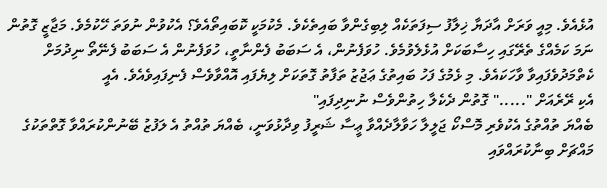އުޅެއެވެ. މިއީ ވަރަށް އާދަޔާ ޚިލާފު ސިފަތަކެއް ލިބިގެންވާ ބައިތެކެވެ. މެކުމަކީ ކޮބައިތޯއެވެ؟ އެކުވުން ނުވަތަ ހޭކުމެވެ. މަޖާޒީ ގޮތުން ނަމަ ކަމެއްގެ ތެރޭގައި ހިސާބަކަށް އުޅެލެވުމެވެ. ހުވަފެނުން، އެ ސަބަބު ފެންނާތީ، ހުވަފެނުން އެ ސަބަބު ފެނޭތޯ ނިދުމަށް ކެތްމަދުވެފައިވާ ވާހަކައެވެ. މި ޅެމުގެ ފަހު ބައިތުގެ ޢަޖުޒު ތަފާތު ގޮތަކަށް ލިޔެފައި އޮއްވާވެސް ފެނިފައިވެއެވެ. އެއީ
އެކި ރޭރެއަށް "....." ގޮތުން ދެކެލާ ހިތުންވެސް ނުނިދިފައި"
ބެއްޔަ ތުއްތުގެ އެކުވެރި މޮސްކޯ ޖަލީލާ ހަވާލާދެއްވާ ޢީސާ ޝަރީފު ވިދާޅުވަނީ، ބެއްޔަ ތުއްތު އެ ލަފުޒު ބޭނުންކުރައްވާ ގޮތްތަކުގެ މައްޗަށް ބިނާކުރައްވައި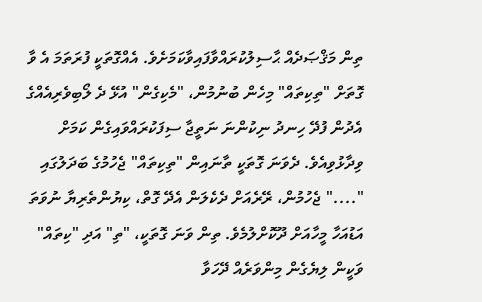ތިން މަޤްޞަދެއް ޙާސިލުކުރައްވާފައިވާކަމަށެވެ. އެއްގޮތަކީ ފުރަތަމަ އެ ވާ ގޮތަށް "ތިކިތައް" މިހެން ބުނުމުން، "މެކިގެން" އުޅޭ ދެ ލޯބިވެރިއެއްގެ އެދުން ފުދޭ ހިނދު ނިކުންނަ ނަތީޖާ ސިފަކުރައްވައިގެން ކަމަށް ވިދާޅުވިއެވެ. ދެވަނަ ގޮތަކީ ތާނައިން "ތިކިތައް" ޖެހުމުގެ ބަދަލުގައި "...." ޖެހުމުން، ރޭރެއަށް ދެކެލަން އެދޭ ގޮތް، ކިޔުންތެރިޔާ ނުވަތަ އަޑުއަހާ މީހާއަށް ދޫކޮށްލުމެވެ. ތިން ވަނަ ގޮތަކީ، "ތި" އަދި "ކިތައް" ވަކީން ލިޔެގެން މިންވަރެއް ދޭހަވާ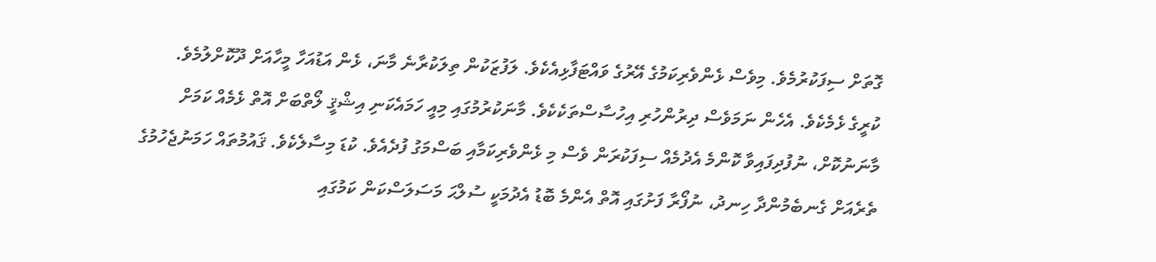ގޮތަށް ސިފަކުރުމެވެ. މިވެސް ޅެންވެރިކަމުގެ އޭރުގެ ވައްޓަފާޅިއެކެވެ. ލަފުޒަކުން ތިލަކުރާނެ މާނަ، ޅެން އަޑުއަހާ މީހާއަށް ދޫކޮށްލުމެވެ.
ކުރީގެ ޅެމެކެވެ. އެހެން ނަމަވެސް ދިރުންހުރި އިހުސާސްތަކެކެވެ. މާނަކުރުމުގައި މިއީ ހަމައެކަނި އިޝްޤީ ލޯތްބަށް އޮތް ޅެމެއް ކަމަށް މާނަނުކޮށް، ނުފުދިފައިވާ ކޮންމެ އެދުމެއް ސިފަކުރަން ވެސް މި ޅެންވެރިކަމާއި ބަސްމަގު ފުދެއެވެ. ކުޑަ މިސާލެކެވެ. ޤައުމުތައް ހަމަނުޖެހުމުގެ ތެރެއަށް ގެނބެމުންދާ ހިނދު، ނުފޯރާ ފަށުގައި އޮތް އެންމެ ބޮޑު އެދުމަކީ ސުލްޙަ މަސަލަސްކަން ކަމުގައި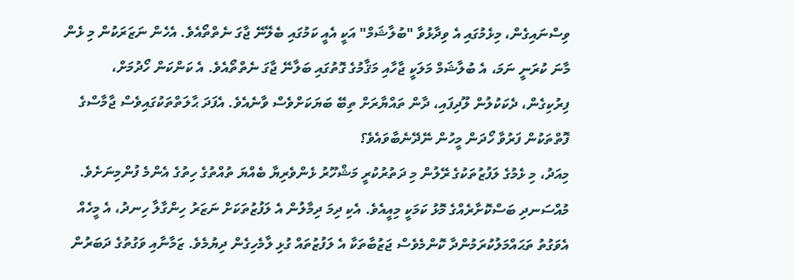ވިސްނައިގެން، މިޅެމުގައި އެ ވިދާޅުވާ "ބުލާޝަމް" އަކީ އެއީ ކަމުގައި ބެލޭނޭ ޖާގަ ނެތްތޯއެވެ. އެހެން ނަޒަރަކުން މި ޅެން މާނަ ކުރަނީ ނަމަ، އެ ބުލާޝަމް މަލަކީ ޖާހާއި މަޤާމުގެ ގޮތުގައި ބަލާނޭ ޖާގަ ނެތްތޯއެވެ. އެ ކަންކަން ހޯދުމަށް، ފިރުކިގެން، ދެކަކުލުން ލޫދިފައި، ދާން ތައްޔާރަށް ތިބޭ ބަޔަކަށްވެސް ވާނެއެވެ. އެފަދަ ޙާލަތްތަކުގައިވެސް ޖާމާސްގެ ފޮތްތަކުން ފަރުވާ ހޯދަން މީހުން ނޭދޭނެބާވައެވެ؟
މިއަދު، މި ޅެމުގެ ލަފުޒުތަކުގެ ރޭލުން މި ދަތުރުކުރީ މަޝްހޫރު ޅެންވެރިޔާ ބެއްޔަ ތުއްތުގެ ހިތުގެ އެންމެ ފުންމިނަށެވެ. މުއްސަނދި ބަސްކޮށާރެއްގެ މޮޅު ކަމަކީ މިއީއެވެ. އެކި ދިމަ ދިމާލުން އެ ލަފުޒުތަކަށް ނަޒަރު ހިންގާލާ ހިނދު، އެ މީހެއް އެވަގުތު ތަޙައްމަލުކުރަމުންދާ ކޮންމެވެސް ޖަޒުބާތަކާ އެ ލަފުޒުތައް ގުޅި ލާމެހިގެން ދިޔުމެވެ. ޒަމާނާއި ވަގުތުގެ ދަބަރުން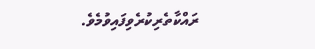ރައްކާތެރިކުރެވިފައިވުމެވެ.